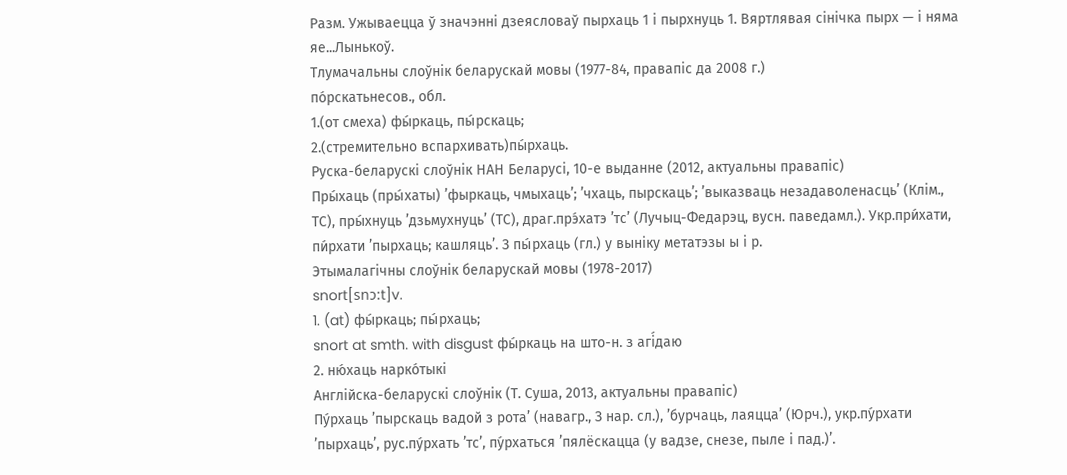Разм. Ужываецца ў значэнні дзеясловаў пырхаць 1 і пырхнуць 1. Вяртлявая сінічка пырх — і няма яе...Лынькоў.
Тлумачальны слоўнік беларускай мовы (1977-84, правапіс да 2008 г.)
по́рскатьнесов., обл.
1.(от смеха) фы́ркаць, пы́рскаць;
2.(стремительно вспархивать)пы́рхаць.
Руска-беларускі слоўнік НАН Беларусі, 10-е выданне (2012, актуальны правапіс)
Пры́хаць (пры́хаты) ’фыркаць, чмыхаць’; ’чхаць, пырскаць’; ’выказваць незадаволенасць’ (Клім., ТС), пры́хнуць ’дзьмухнуць’ (ТС), драг.прэ́хатэ ’тс’ (Лучыц-Федарэц, вусн. паведамл.). Укр.при́хати, пи́рхати ’пырхаць; кашляць’. З пы́рхаць (гл.) у выніку метатэзы ы і р.
Этымалагічны слоўнік беларускай мовы (1978-2017)
snort[snɔ:t]v.
1. (at) фы́ркаць; пы́рхаць;
snort at smth. with disgust фы́ркаць на што-н. з агі́даю
2. ню́хаць нарко́тыкі
Англійска-беларускі слоўнік (Т. Суша, 2013, актуальны правапіс)
Пу́рхаць ’пырскаць вадой з рота’ (навагр., З нар. сл.), ’бурчаць, лаяцца’ (Юрч.), укр.пу́рхати ’пырхаць’, рус.пу́рхать ’тс’, пу́рхаться ’пялёскацца (у вадзе, снезе, пыле і пад.)’.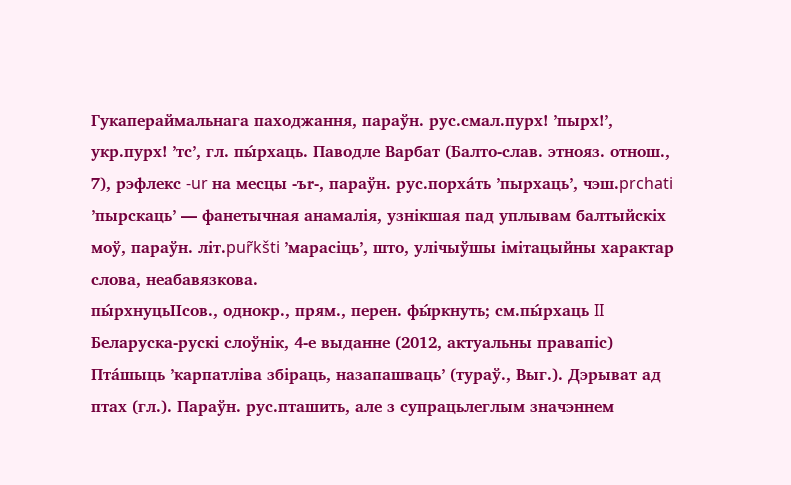Гукапераймальнага паходжання, параўн. рус.смал.пурх! ’пырх!’, укр.пурх! ’тс’, гл. пы́рхаць. Паводле Варбат (Балто-слав. этнояз. отнош., 7), рэфлекс -ur на месцы ‑ъr‑, параўн. рус.порха́ть ’пырхаць’, чэш.prchati ’пырскаць’ — фанетычная анамалія, узнікшая пад уплывам балтыйскіх моў, параўн. літ.pur̃kšti ’марасіць’, што, улічыўшы імітацыйны характар слова, неабавязкова.
пы́рхнуцьIIсов., однокр., прям., перен. фы́ркнуть; см.пы́рхаць II
Беларуска-рускі слоўнік, 4-е выданне (2012, актуальны правапіс)
Пта́шыць ’карпатліва збіраць, назапашваць’ (тураў., Выг.). Дэрыват ад птах (гл.). Параўн. рус.пташить, але з супрацьлеглым значэннем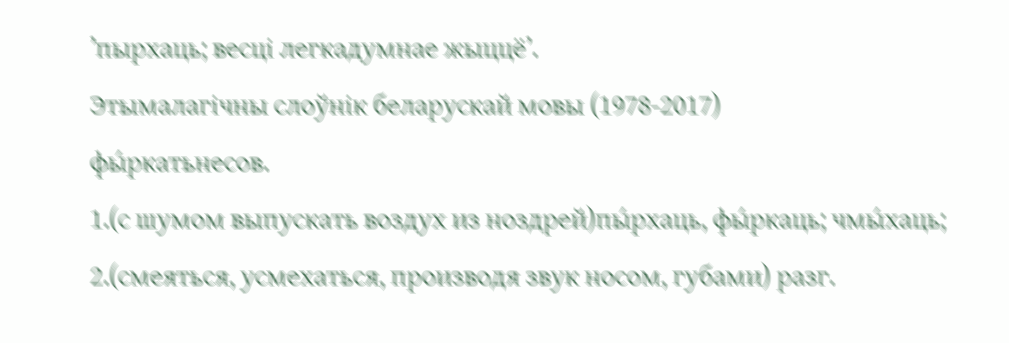’пырхаць; весці легкадумнае жыццё’.
Этымалагічны слоўнік беларускай мовы (1978-2017)
фы́ркатьнесов.
1.(с шумом выпускать воздух из ноздрей)пы́рхаць, фы́ркаць; чмы́хаць;
2.(смеяться, усмехаться, производя звук носом, губами) разг.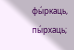фы́ркаць, пы́рхаць;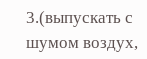3.(выпускать с шумом воздух,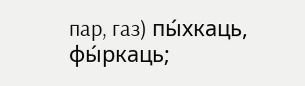пар, газ) пы́хкаць, фы́ркаць;